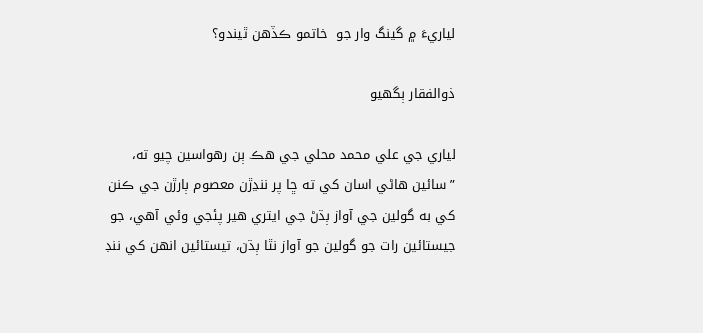لياريءَ ۾ گينگ وار جو  خاتمو ڪڏهن ٿيندو؟

ذوالفقار ٻگهيو

لياري جي علي محمد محلي جي هڪ ٻن رهواسين چيو ته، ”سائين هاڻي اسان کي ته ڇا پر ننڍڙن معصوم ٻارڙن جي ڪنن کي به گولين جي آواز ٻڌڻ جي ايتري هير پئجي وئي آهي، جو جيستائين رات جو گولين جو آواز نٿا ٻڌن، تيستائين انهن کي ننڊ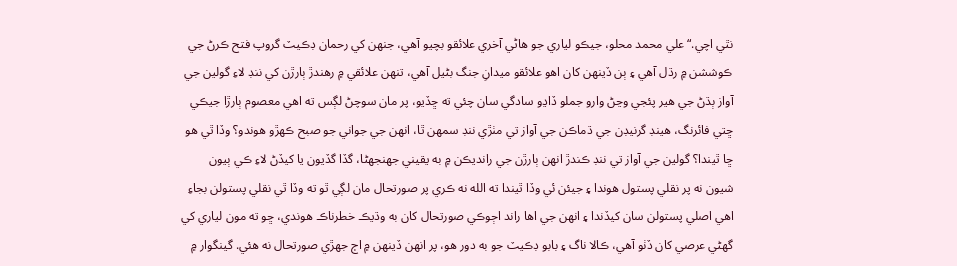نٿي اچي.“ علي محمد محلو، جيڪو لياري جو هاڻي آخري علائقو بچيو آهي، جنهن کي رحمان ڊڪيٽ گروپ فتح ڪرڻ جي ڪوششن ۾ رڌل آهي ۽ ٻن ڏينهن کان اهو علائقو ميدانِ جنگ بڻيل آهي، تنهن علائقي ۾ رهندڙ ٻارڙن کي ننڊ لاءِ گولين جي آواز ٻڌڻ جي هير پئجي وڃڻ وارو جملو ڏاڍو سادگي سان چئي ته ڇڏيو، پر مان سوچڻ لڳس ته اهي معصوم ٻارڙا جيڪي ڇتي فائرنگ، هينڊ گرنيڊن جي ڌماڪن جي آواز تي مٺڙي ننڊ سمهن ٿا، انهن جي جواني جو صبح ڪهڙو هوندو؟ وڏا ٿي هو ڇا ٿيندا؟ گولين جي آواز تي ننڊ ڪندڙ انهن ٻارڙن جي رانديڪن ۾ به يقيني جهنجهڻا، گڏا گڏيون يا کيڏڻ لاءِ ڪي ٻيون شيون نه پر نقلي پستول هوندا ۽ جيئن ئي وڏا ٿيندا ته الله نه ڪري پر صورتحال مان لڳي ٿو ته وڏا ٿي نقلي پستولن بجاءِ اهي اصلي پستولن سان کيڏندا ۽ انهن جي اها راند اڄوڪي صورتحال کان به وڌيڪ خطرناڪ هوندي، ڇو ته مون لياري کي گهڻي عرصي کان ڏٺو آهي، ڪالا ناگ ۽ بابو ڊڪيٽ جو به دور هو، پر انهن ڏينهن ۾ اڄ جهڙي صورتحال نه هئي. گينگوار ۾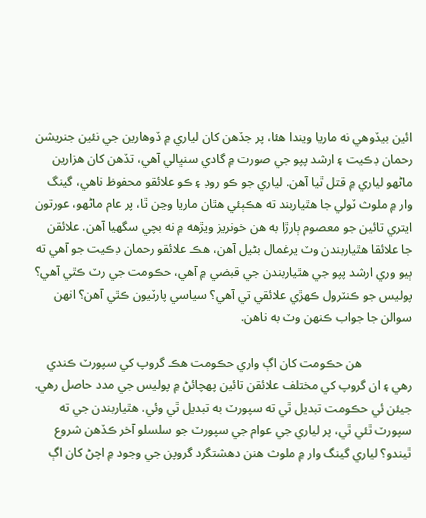ائين بيڏوهي نه ماريا ويندا هئا، پر جڏهن کان لياري ۾ ڏوهارين جي نئين جنريشن رحمان ڊڪيت ۽ ارشد پپو جي صورت ۾ گادي سنڀالي آهي، تڏهن کان هزارين ماڻهو لياري ۾ قتل ٿيا آهن. لياري جو ڪو روڊ ۽ ڪو علائقو محفوظ ناهي، گينگ وار ۾ ملوث ٽولي جا هٿياربند ته هڪٻئي هٿان ماريا وڃن ٿا، پر عام ماڻهو، عورتون ايتري تائين جو معصوم ٻارڙا به هن خونريز ويڙهه ۾ نه بچي سگهيا آهن. علائقن جا علائقا هٿياربندن وٽ يرغمال بڻيل آهن، هڪ علائقو رحمان ڊڪيت جو آهي ته ٻيو وري ارشد پپو جي هٿياربندن جي قبضي ۾ آهي، حڪومت جي رٽ ڪٿي آهي؟ پوليس جو ڪنٽرول ڪهڙي علائقي تي آهي؟ سياسي پارٽيون ڪٿي آهن؟ انهن سوالن جا جواب ڪنهن وٽ به ناهن.

                هن حڪومت کان اڳ واري حڪومت هڪ گروپ کي سپورٽ ڪندي رهي ۽ ان گروپ کي مختلف علائقن تائين پهچائڻ ۾ پوليس جي مدد حاصل رهي. جيئن ئي حڪومت تبديل ٿي ته سپورٽ به تبديل ٿي وئي. هٿياربندن جي ته سپورٽ ٿئي ٿي، پر لياري جي عوام جي سپورٽ جو سلسلو آخر ڪڏهن شروع ٿيندو؟ لياري گينگ وار ۾ ملوث هنن دهشتگرد گروپن جي وجود ۾ اچڻ کان اڳ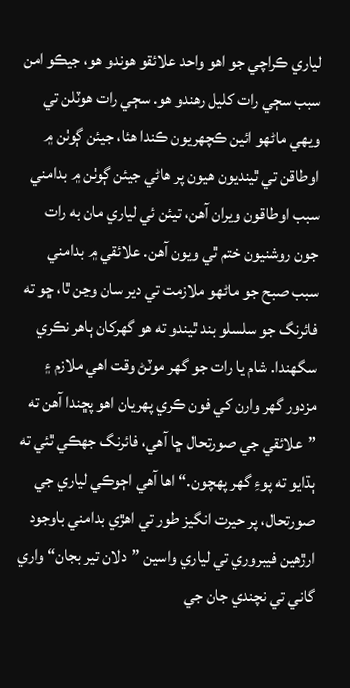لياري ڪراچي جو اهو واحد علائقو هوندو هو، جيڪو امن سبب سڄي رات کليل رهندو هو. سڄي رات هوٽلن تي ويهي ماڻهو ائين ڪچهريون ڪندا هئا، جيئن ڳوٺن ۾ اوطاقن تي ٿينديون هيون پر هاڻي جيئن ڳوٺن ۾ بدامني سبب اوطاقون ويران آهن، تيئن ئي لياري مان به رات جون روشنيون ختم ٿي ويون آهن. علائقي ۾ بدامني سبب صبح جو ماڻهو ملازمت تي دير سان وڃن ٿا، ڇو ته فائرنگ جو سلسلو بند ٿيندو ته هو گهرکان ٻاهر نڪري سگهندا. شام يا رات جو گهر موٽڻ وقت اهي ملازم ۽ مزدور گهر وارن کي فون ڪري پهريان اهو پڇندا آهن ته ”علائقي جي صورتحال ڇا آهي، فائرنگ جهڪي ٿئي ته ٻڌايو ته پوءِ گهر پهچون.“ اها آهي اڄوڪي لياري جي صورتحال، پر حيرت انگيز طور تي اهڙي بدامني باوجود ارڙهين فيبروري تي لياري واسين ”دلان تير بجان“ واري گاني تي نچندي جان جي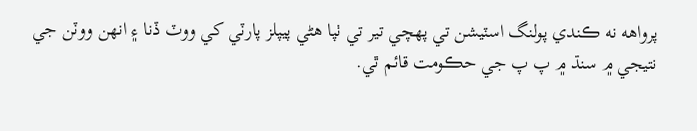پرواهه نه ڪندي پولنگ اسٽيشن تي پهچي تير تي ٺپا هڻي پيپلز پارٽي کي ووٽ ڏنا ۽ انهن ووٽن جي نتيجي ۾ سنڌ ۾ پ پ جي حڪومت قائم ٿي.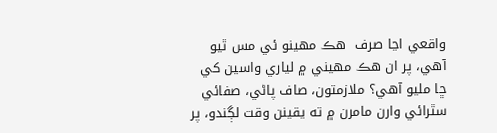واقعي اڃا صرف  هڪ مهينو ئي مس ٿيو آهي، پر ان هڪ مهيني ۾ لياري واسين کي ڇا مليو آهي؟ ملازمتون، صاف پاڻي، صفائي سٿرائي وارن مامرن ۾ ته يقينن وقت لڳندو، پر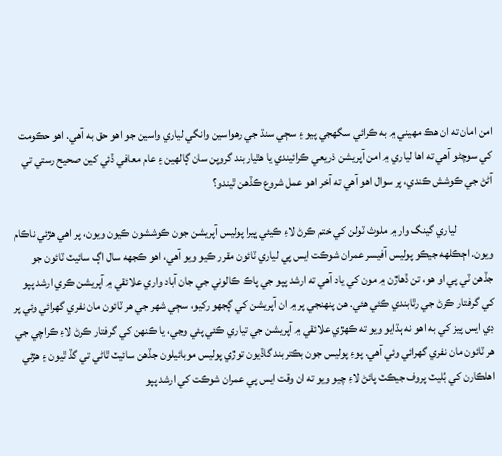امن امان ته ان هڪ مهيني ۾ به ڪرائي سگهجي پيو ۽ سڄي سنڌ جي رهواسين وانگي لياري واسين جو اهو حق به آهي. اهو حڪومت کي سوچڻو آهي ته اها لياري ۾ امن آپريشن ذريعي ڪرائيندي يا هٿياربند گروپن سان ڳالهين ۽ عام معافي ڏئي کين صحيح رستي تي آڻڻ جي ڪوشش ڪندي، پر سوال اهو آهي ته آخر اهو عمل شروع ڪڏهن ٿيندو؟

                لياري گينگ وار ۾ ملوث ٽولن کي ختم ڪرڻ لاءِ ڪيئي ڀيرا پوليس آپريشن جون ڪوششون ڪيون ويون، پر اهي هڙئي ناڪام ويون. اڄڪلهه جيڪو پوليس آفيسر عمران شوڪت ايس پي لياري ٽائون مقرر ڪيو ويو آهي، اهو ڪجهه سال اڳ سائيٽ ٽائون جو جڏهن ٽي پي او هو، تن ڏهاڙن ۾ مون کي ياد آهي ته ارشد پپو جي پاڪ ڪالوني جي جان آباد واري علائقي ۾ آپريشن ڪري ارشد پپو کي گرفتار ڪرڻ جي رٿابندي ڪئي هئي. هن پنهنجي پر ۾ ان آپريشن کي ڳجهو رکيو، سڄي شهر جي هر ٽائون مان نفري گهرائي وئي پر ڊي ايس پيز کي به اهو نه ٻڌايو ويو ته ڪهڙي علائقي ۾ آپريشن جي تياري ڪئي پئي وڃي، يا ڪنهن کي گرفتار ڪرڻ لاءِ ڪراچي جي هر ٽائون مان نفري گهرائي وئي آهي. پوءِ پوليس جون بڪتربند گاڏيون توڙي پوليس موبائيلون جڏهن سائيٽ ٿاڻي تي گڏ ٿيون ۽ هڙئي اهلڪارن کي بُليٽ پروف جيڪٽ پائڻ لاءِ چيو ويو ته ان وقت ايس پي عمران شوڪت کي ارشد پپو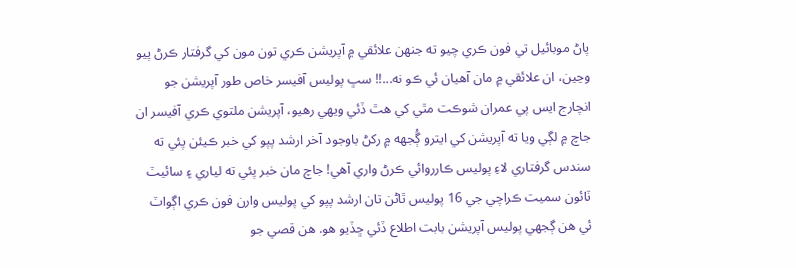پاڻ موبائيل تي فون ڪري چيو ته جنهن علائقي ۾ آپريشن ڪري تون مون کي گرفتار ڪرڻ پيو وڃين، ان علائقي ۾ مان آهيان ئي ڪو نه...!! سڀ پوليس آفيسر خاص طور آپريشن جو انچارج ايس پي عمران شوڪت مٿي کي هٿ ڏئي ويهي رهيو، آپريشن ملتوي ڪري آفيسر ان جاچ ۾ لڳي ويا ته آپريشن کي ايترو ڳُجهه ۾ رکڻ باوجود آخر ارشد پپو کي خبر ڪيئن پئي ته سندس گرفتاري لاءِ پوليس ڪارروائي ڪرڻ واري آهي! جاچ مان خبر پئي ته لياري ۽ سائيٽ ٽائون سميت ڪراچي جي 16 پوليس ٿاڻن تان ارشد پپو کي پوليس وارن فون ڪري اڳواٽ ئي هن ڳجهي پوليس آپريشن بابت اطلاع ڏئي ڇڏيو هو. هن قصي جو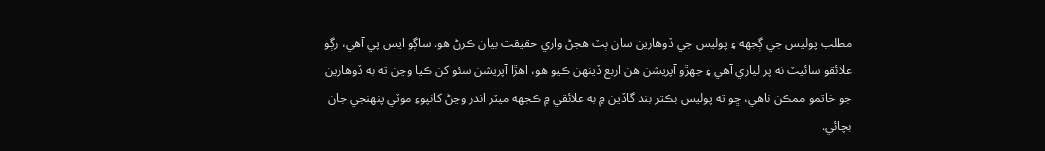مطلب پوليس جي ڳجهه ۽ پوليس جي ڏوهارين سان ٻٽ هجڻ واري حقيقت بيان ڪرڻ هو. ساڳو ايس پي آهي، رڳو علائقو سائيٽ نه پر لياري آهي ۽ جهڙو آپريشن هن اربع ڏينهن ڪيو هو، اهڙا آپريشن سئو کن ڪيا وڃن ته به ڏوهارين جو خاتمو ممڪن ناهي، ڇو ته پوليس بڪتر بند گاڏين ۾ به علائقي ۾ ڪجهه ميٽر اندر وڃڻ کانپوءِ موٽي پنهنجي جان بچائي.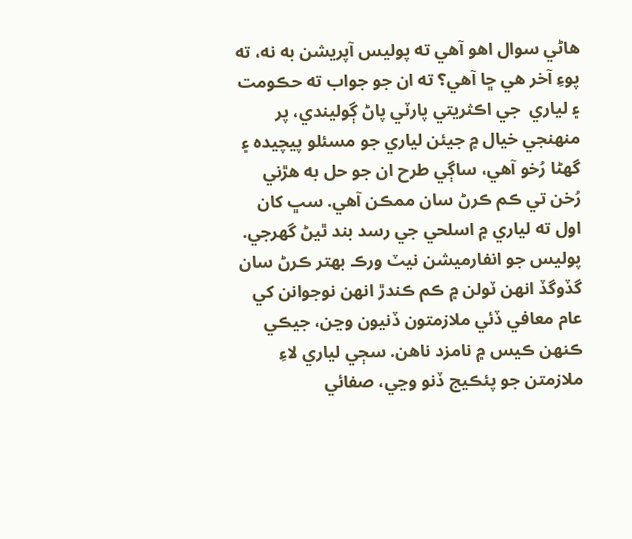هاڻي سوال اهو آهي ته پوليس آپريشن به نه، ته پوءِ آخر هي ڇا آهي؟ ته ان جو جواب ته حڪومت ۽ لياري  جي اڪثريتي پارٽي پاڻ ڳوليندي، پر منهنجي خيال ۾ جيئن لياري جو مسئلو پيچيده ۽ گهڻا رُخو آهي، ساڳي طرح ان جو حل به هڙني رُخن تي ڪم ڪرڻ سان ممڪن آهي. سڀ کان اول ته لياري ۾ اسلحي جي رسد بند ٿيڻ گهرجي. پوليس جو انفارميشن نيٽ ورڪ بهتر ڪرڻ سان گڏوگڏ انهن ٽولن ۾ ڪم ڪندڙ انهن نوجوانن کي عام معافي ڏئي ملازمتون ڏنيون وڃن، جيڪي ڪنهن ڪيس ۾ نامزد ناهن. سڄي لياري لاءِ ملازمتن جو پئڪيج ڏنو وڃي، صفائي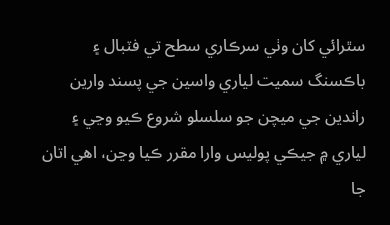سٿرائي کان وٺي سرڪاري سطح تي فٽبال ۽ باڪسنگ سميت لياري واسين جي پسند وارين راندين جي ميچن جو سلسلو شروع ڪيو وڃي ۽ لياري ۾ جيڪي پوليس وارا مقرر ڪيا وڃن، اهي اتان جا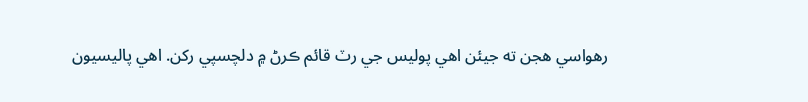رهواسي هجن ته جيئن اهي پوليس جي رٽ قائم ڪرڻ ۾ دلچسپي رکن. اهي پاليسيون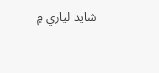شايد لياري ۾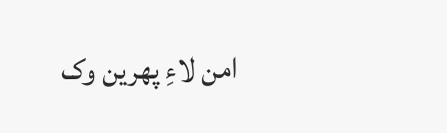امن لاءِ پهرين وک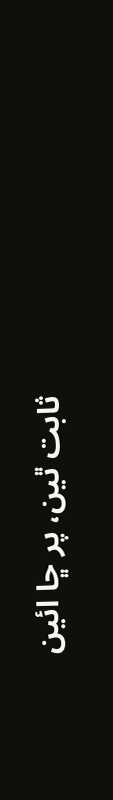ثابت ٿين، پر ڇا ائين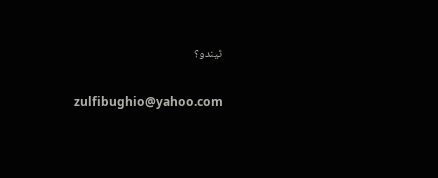ٿيندو؟

zulfibughio@yahoo.com